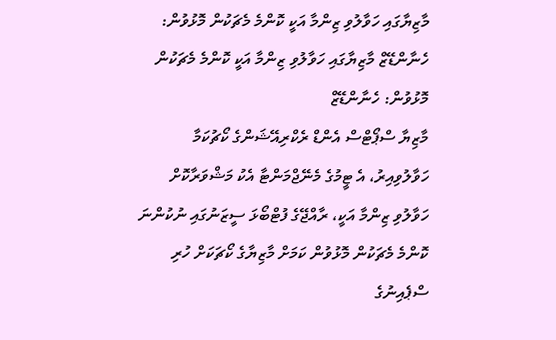މާޒިޔާގައި ހަވާލުވި ޒިންމާ އަކީ ކޮންމެ މެޗަކުން މޮޅުވުން: ހެނާންޑޭޒް މާޒިޔާގައި ހަވާލުވި ޒިންމާ އަކީ ކޮންމެ މެޗަކުން މޮޅުވުން: ހެނާންޑޭޒް
މާޒިޔާ ސްޕޯޓްސް އެންޑް ރެކްރިއޭޝަންގެ ކޯޗުކަމާ ހަވާލުވިއިރު، އެ ޓީމުގެ މެނޭޖްމަންޓާ އެކު މަޝްވަރާކޮށް ހަވާލުވި ޒިންމާ އަކީ، ރާއްޖޭގެ ފުޓްބޯޅަ ސީޒަނުގައި ނުކުންނަ ކޮންމެ މެޗަކުން މޮޅުވުން ކަމަށް މާޒިޔާގެ ކޯޗަކަށް ހުރި ސްޕެއިނުގެ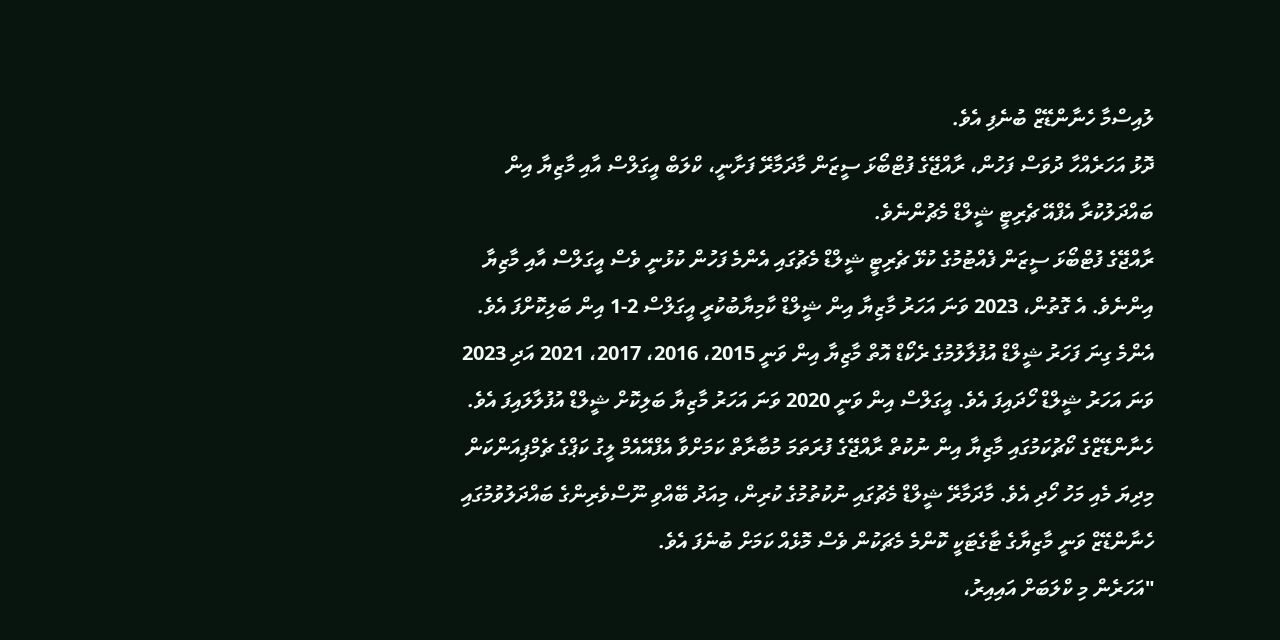ލުއިސްމާ ހެނާންޑޭޒް ބުނެފި އެވެ.
ދޮޅު އަހަރެއްހާ ދުވަސް ފަހުން، ރާއްޖޭގެ ފުޓްބޯޅަ ސީޒަން މާދަމާރޭ ފަށާނީ، ކްލަބް އީގަލްސް އާއި މާޒިޔާ އިން ބައްދަލުކުރާ އެފްއޭ ޗެރިޓީ ޝީލްޑް މެޗުންނެވެ.
ރާއްޖޭގެ ފުޓްބޯޅަ ސީޒަން ފެއްޓުމުގެ ކުޅޭ ޗެރިޓީ ޝީލްޑް މެޗުގައި އެންމެ ފަހުން ކުޅުނީ ވެސް އީގަލްސް އާއި މާޒިޔާ އިންނެވެ. އެ ގޮތުން، 2023 ވަނަ އަހަރު މާޒިޔާ އިން ޝީލްޑް ކާމިޔާބުކުރީ އީގަލްސް 2-1 އިން ބަލިކޮށްފަ އެވެ. އެންމެ ގިނަ ފަހަރު ޝީލްޑް އުފުލާލުމުގެ ރެކޯޑް އޮތް މާޒިޔާ އިން ވަނީ 2015، 2016، 2017، 2021 އަދި 2023 ވަނަ އަހަރު ޝީލްޑް ހޯދައިފަ އެވެ. އީގަލްސް އިން ވަނީ 2020 ވަނަ އަހަރު މާޒިޔާ ބަލިކޮށް ޝީލްޑް އުފުލާލައިފަ އެވެ.
ހެނާންޑޭޒްގެ ކޯޗުކަމުގައި މާޒިޔާ އިން ނުކުތް ރާއްޖޭގެ ފުރަތަމަ މުބާރާތް ކަމަށްވާ އެފްއޭއެމް ލީގު ކަޕްގެ ޗެމްޕިއަންކަން މިދިޔަ މެއި މަހު ހޯދި އެވެ. މާދަމާރޭ ޝީލްޑް މެޗުގައި ނުކުތުމުގެ ކުރިން، މިއަދު ބޭއްވި ނޫސްވެރިންގެ ބައްދަލުވުމުގައި ހެނާންޑޭޒް ވަނީ މާޒިޔާގެ ޓާގެޓަކީ ކޮންމެ މެޗަކުން ވެސް މޮޅެއް ކަމަށް ބުނެފަ އެވެ.
"އަހަރެން މި ކްލަބަށް އައިއިރު،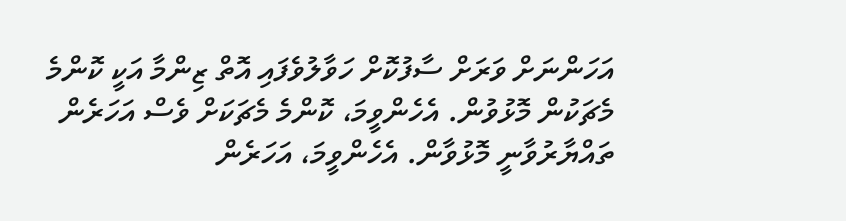އަހަންނަށް ވަރަށް ސާފުކޮށް ހަވާލުވެފައި އޮތް ޒިންމާ އަކީ ކޮންމެ މެޗަކުން މޮޅުވުން. އެހެންވީމަ، ކޮންމެ މެޗަކަށް ވެސް އަހަރެން ތައްޔާރުވާނީ މޮޅުވާން. އެހެންވީމަ، އަހަރެން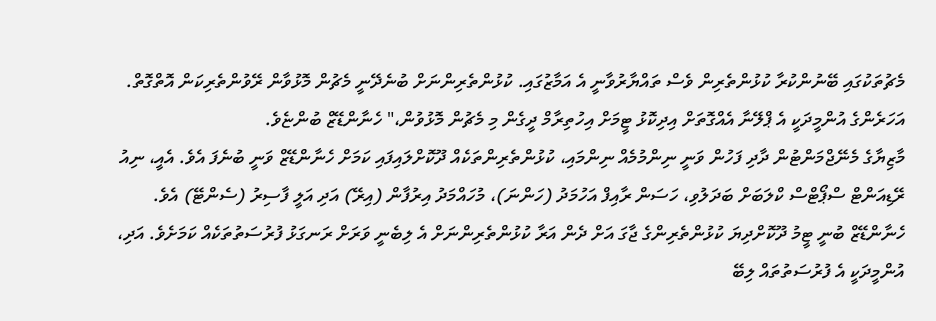މެޗުތަކުގައި ބޭނުންކުރާ ކުޅުންތެރިން ވެސް ތައްޔާރުވާނީ އެ އަމާޒުގައި. ކުޅުންތެރިންނަށް ބުނެދޭނީ މެޗުން މޮޅުވާން ރޭވުންތެރިކަން އޮތްގޮތް. އަހަރެންގެ އުންމީދަކީ އެ ޕްލޭނާ އެއްގޮތަށް އިދިކޮޅު ޓީމަށް އިހުތިރާމް ދީގެން މި މެޗުން މޮޅުވުން،" ހެނާންޑޭޒް ބުންޏެވެ.
މާޒިޔާގެ މެނޭޖްމަންޓުން ދާދި ފަހުން ވަނީ ނިންމުމެއް ނިންމައި، ކުޅުންތެރިންތަކެއް ދޫކޮށްލައިފައި ކަމަށް ހެނާންޑޭޒް ވަނީ ބުނެފަ އެވެ. އެއީ، ނިއު ރޭޑިއަންޓް ސްޕޯޓްސް ކްލަބަށް ބަދަލުވި، ހަސަން ރާއިފް އަހުމަދު (ހަންނަ)، މުހައްމަދު އިރުފާން (އިރޭ) އަދި އަލީ ފާސިރު (ސެންޓޭ) އެވެ.
ހެނާންޑޭޒް ބުނީ ޓީމު ދޫކޮށްދިޔަ ކުޅުންތެރިންގެ ޖާގަ އަށް ދެން އަރާ ކުޅުންތެރިންނަށް އެ ލިބެނީ ވަރަށް ރަނގަޅު ފުރުސަތުތަކެއް ކަމަށެވެ. އަދި، އުންމީދަކީ އެ ފުރުސަތުތައް ލިބޭ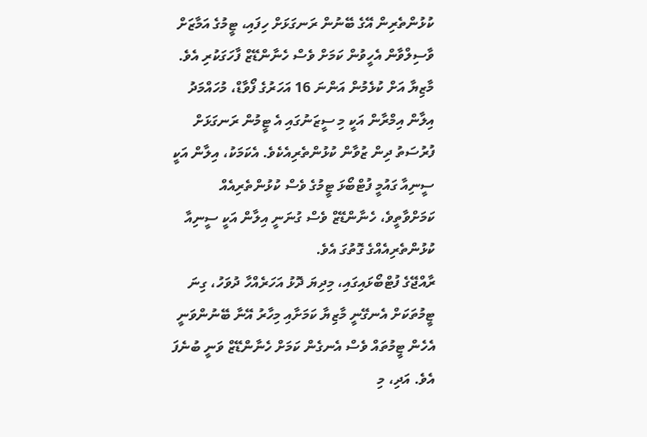ކުޅުންތެރިން އޭގެ ބޭނުން ރަނގަޅަށް ހިފައި، ޓީމުގެ އަމާޒަށް ވާސިލްވާން އެހީވުން ކަމަށް ވެސް ހެނާންޑޭޒް ފާހަގަކުރި އެވެ.
މާޒިޔާ އަށް ކުޅެމުން އަންނަ 16 އަހަރުގެ ފޯވާޑް، މުހައްމަދު އިލާން އިމްރާން އަކީ މި ސީޒަނުގައި އެ ޓީމުން ރަނގަޅަށް ފުރުސަތު ދިން ޒުވާން ކުޅުންތެރިއެކެވެ. އެކަމަކު، އިލާން އަކީ ސީނިއާ ގައުމީ ފުޓްބޯޅަ ޓީމުގެ ވެސް ކުޅުންތެރިއެއް ކަމަށްވާތީވެ، ހެނާންޑޭޒް ވެސް ގުނަނީ އިލާން އަކީ ސީނިއާ ކުޅުންތެރިއެއްގެ ގޮތުގަ އެވެ.
ރާއްޖޭގެ ފުޓްބޯޅައިގައި، މިދިޔަ ދޮޅު އަހަރެއްހާ ދުވަހު، ގިނަ ޓީމުތަކަށް އެނގޭނީ މާޒިޔާ ކަމަށާއި މިހާރު އޭނާ ބޭނުންވަނީ އެހެން ޓީމުތައް ވެސް އެނގެން ކަމަށް ހެނާންޑޭޒް ވަނީ ބުނެފަ އެވެ. އަދި، މި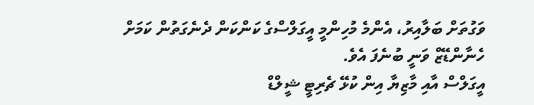ވަގުތަށް ބަލާއިރު، އެންމެ މުހިންމީ އީގަލްސްގެ ކަންކަން ދެނެގަތުން ކަމަށް ހެނާންޑޭޒް ވަނީ ބުނެފަ އެވެ.
އީގަލްސް އާއި މާޒިޔާ އިން ކުޅޭ ޗެރިޓީ ޝީލްޑް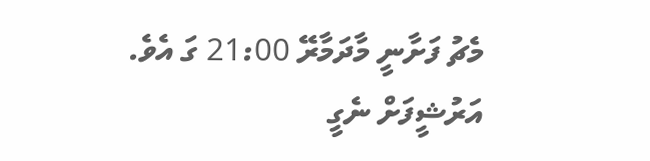މެޗު ފަށާނީ މާދަމާރޭ 21:00 ގަ އެވެ.
އަރުޝީފަށް ނެގީ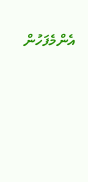އެންމެފަހުން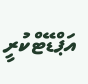އަޕްޑޭޓްކުރީ